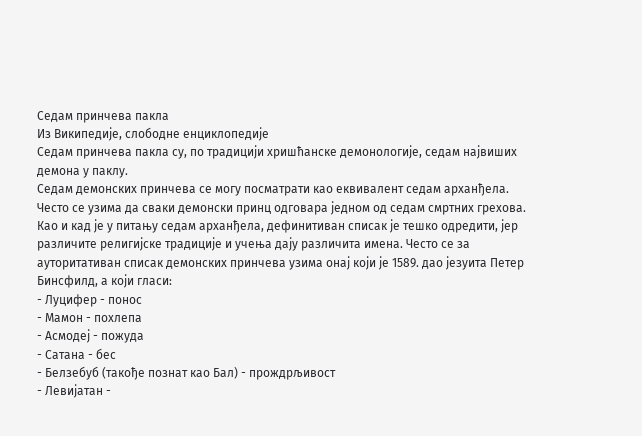Седам принчева пакла
Из Википедије, слободне енциклопедије
Седам принчева пакла су, по традицији хришћанске демонологије, седам највиших демона у паклу.
Седам демонских принчева се могу посматрати као еквивалент седам арханђела.
Често се узима да сваки демонски принц одговара једном од седам смртних грехова. Као и кад је у питању седам арханђела, дефинитиван списак је тешко одредити, јер различите религијске традиције и учења дају различита имена. Често се за ауторитативан списак демонских принчева узима онај који је 1589. дао језуита Петер Бинсфилд, а који гласи:
- Луцифер - понос
- Мамон - похлепа
- Асмодеј - пожуда
- Сатана - бес
- Белзебуб (такође познат као Бал) - прождрљивост
- Левијатан -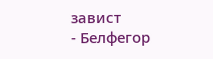завист
- Белфегор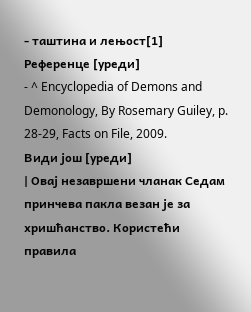- таштина и лењост[1]
Референце [уреди]
- ^ Encyclopedia of Demons and Demonology, By Rosemary Guiley, p. 28-29, Facts on File, 2009.
Види још [уреди]
| Овај незавршени чланак Седам принчева пакла везан је за хришћанство. Користећи правила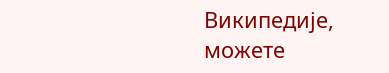Википедије, можете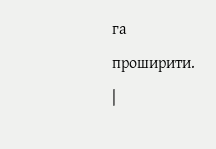га проширити. |